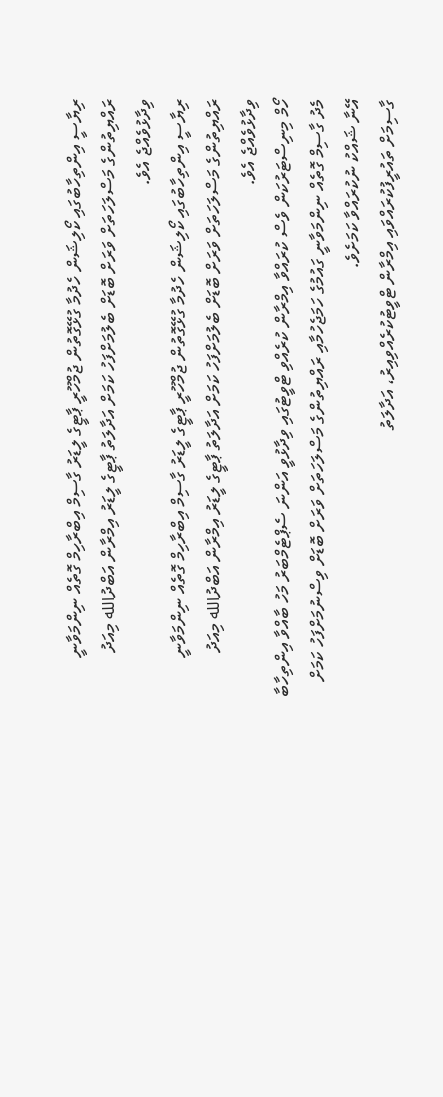ރިޔާސީ އިންތިހާބުގައި ކޯލިޝަން ހެދުމާ ގުޅޭގޮތުން ޖުމްހޫރީ ޕާޓީގެ ލީޑަރު ގާސިމް އިބްރާހިމް ގޮތެއް ނިންމަވާނީ ރައްޔިތުންގެ މަސްލަހަތަށް ވަރަށް ބޮޑަށް ބެލުމަށްފަހު ކަމަށް އަދާލަތު ޕާޓީގެ ލީޑަރު އިމްރާން އަބްދުالله މިއަދު ވިދާޅުވެއްޖެ އެވެ.
ރިޔާސީ އިންތިހާބުގައި ކޯލިޝަން ހެދުމާ ގުޅޭގޮތުން ޖުމްހޫރީ ޕާޓީގެ ލީޑަރު ގާސިމް އިބްރާހިމް ގޮތެއް ނިންމަވާނީ ރައްޔިތުންގެ މަސްލަހަތަށް ވަރަށް ބޮޑަށް ބެލުމަށްފަހު ކަމަށް އަދާލަތު ޕާޓީގެ ލީޑަރު އިމްރާން އަބްދުالله މިއަދު ވިދާޅުވެއްޖެ އެވެ.
ހޯމް މިނިސްޓަރުކަން ވެސް ކުރައްވާ އިމްރާން ކުރެއްވި ޓްވީޓުގައި ވިދާޅުވީ އަންނަ ސެޕްޓެމްބަރު މަހު ބާއްވާ އިންތިހާބާ މެދު ގާސިމް ގޮތެއް ނިންމަވާނީ ގައުމުގެ ހަމަޖެހުމާއި ރައްޔިތުންގެ މަސްލަހަތަށް ވަރަށް ބޮޑަށް ވިސްނުމަށްފަހު ކަމަށް އޭނާ ޝައްކު ނުކުރައްވާ ކަމަށެވެ.
ގާސިމަށް ތައުރީފުކުރައްވައި އިމްރާން ޓްވީޓުކުރެއްވިއިރު، އަދާލަތު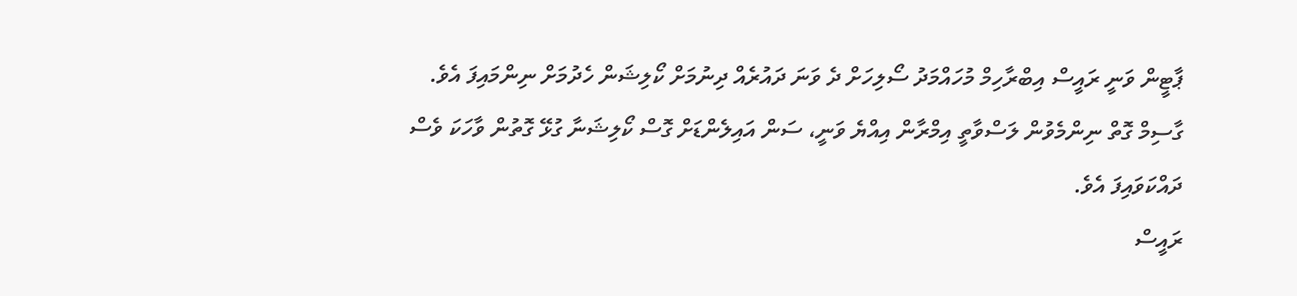ޕާޓީން ވަނީ ރައީސް އިބްރާހިމް މުހައްމަދު ސޯލިހަށް ދެ ވަނަ ދައުރެއް ދިނުމަށް ކޯލިޝަން ހެދުމަށް ނިންމައިފަ އެވެ. ގާސިމް ގޮތް ނިންމެވުން ލަސްވާތީ އިމްރާން އިއްޔެ ވަނީ، ސަން އައިލެންޑަށް ގޮސް ކޯލިޝަނާ ގުޅޭ ގޮތުން ވާހަކަ ވެސް ދައްކަވައިފަ އެވެ.
ރައީސް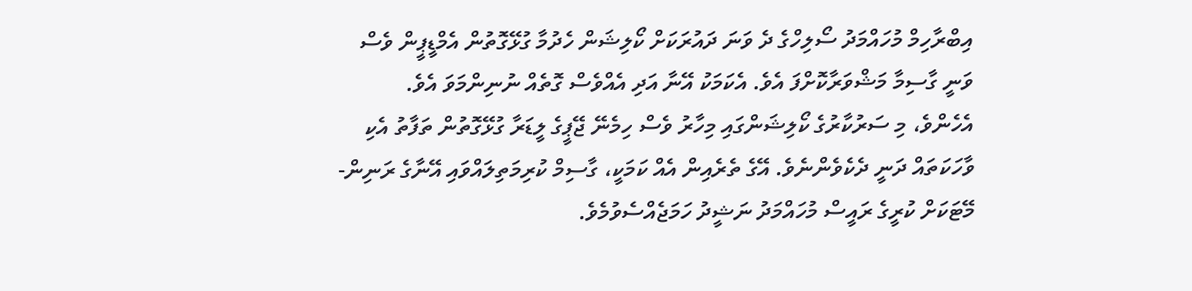އިބްރާހިމް މުހައްމަދު ސޯލިހްގެ ދެ ވަނަ ދައުރަކަށް ކޯލިޝަން ހެދުމާ ގުޅޭގޮތުން އެމްޑީޕީން ވެސް ވަނީ ގާސިމާ މަޝްވަރާކޮށްފަ އެވެ. އެކަމަކު އޭނާ އަދި އެއްވެސް ގޮތެއް ނުނިންމަވަ އެވެ.
އެހެންވެ، މި ސަރުކާރުގެ ކޯލިޝަންގައި މިހާރު ވެސް ހިމެނޭ ޖޭޕީގެ ލީޑަރާ ގުޅޭގޮތުން ތަފާތު އެކި ވާހަކަތައް ދަނީ ދެކެވެންނެވެ. އޭގެ ތެރެއިން އެއް ކަމަކީ، ގާސިމް ކުރިމަތިލައްވައި އޭނާގެ ރަނިން-މޭޓަކަށް ކުރީގެ ރައީސް މުހައްމަދު ނަޝީދު ހަމަޖެއްސެވުމެވެ.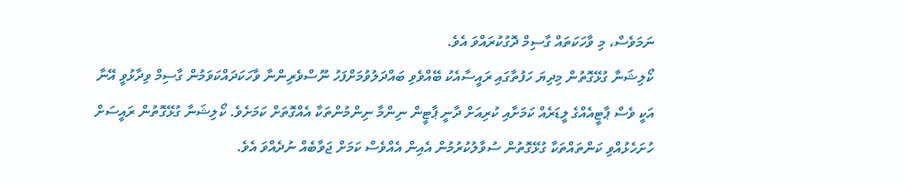ނަމަވެސް، މި ވާހަކަތައް ގާސިމް ދޮގުކުރައްވަ އެވެ.
ކޯލިޝަނާ ގުޅޭގޮތުން މިދިޔަ ހަފުތާގައި ރައީސާއެކު ބޭއްވެވި ބައްދަލުވުމަށްފަހު ނޫސްވެރިންނާ ވާހަކަދައްކަވަމުން ގާސިމް ވިދާޅުވީ އޭނާ އަކީ ވެސް ޕާޓީއެއްގެ ލީޑަރެއް ކަމަށާއި ކުރިއަށް ދާނީ ޕާޓީން ނިންމާ ނިންމުންތަކާ އެއްގޮތަށް ކަމަށެވެ. ކޯލިޝަނާ ގުޅޭގޮތުން ރައީސަށް ހުށަހެޅުއްވި ކަންތައްތަކާ ގުޅޭގޮތުން ސުވާލުކުރުމުން އެއިން އެއްވެސް ކަމަށް ޖަވާބެއް ނުދެއްވަ އެވެ.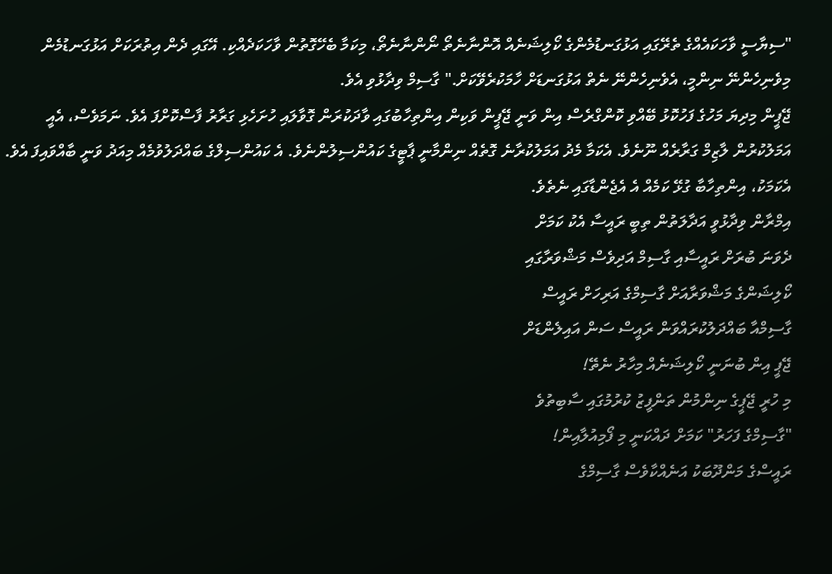"ސިޔާސީ ވާހަކައެއްގެ ތެރޭގައި އަޅުގަނޑުމެންގެ ކޯލިޝަނެއް އޮންނާނެތޯ ނޯންނާނެތޯ، މިކަމާ ބެހޭގޮތުން ވާހަކަދެއްކި. އޭގައި ދެން އިތުރަކަށް އަޅުގަނޑުމެން މިވެނިހެންނޭ ނިންމީ، އެވެނިހެންނޭ ނެތް އަޅުގަނޑަށް ހާމަކުރެވޭކަށް." ގާސިމް ވިދާޅުވި އެވެ.
ޖޭޕީން މިދިޔަ މަހުގެ ފަހުކޮޅު ބޭއްވި ކޮންގްރެސް އިން ވަނީ ޖޭޕީން ވަކިން އިންތިހާބުގައި ވާދަކުރަން ގޮވާލައި ހުށަހެޅި ގަރާރު ފާސްކޮށްފަ އެވެ. ނަމަވެސް، އެއީ އަމަލުކުރުން ލާޒިމް ގަރާރެއް ނޫނެވެ. އެކަމާ މެދު އަމަލުކުރާނެ ގޮތެއް ނިންމާނީ ޕާޓީގެ ކައުންސިލުންނެވެ. އެ ކައުންސިލްގެ ބައްދަލުވުމެއް މިއަދު ވަނީ ބާއްވައިފަ އެވެ. އެކަމަކު، އިންތިހާބާ ގުޅޭ ކަމެއް އެ އެޖެންޑާގައި ނެތެވެ.
އިމްރާން ވިދާޅުވީ އަދާލަތުން ތިބީ ރައީސާ އެކު ކަމަށް
ދެވަނަ ބުރަށް ރައީސާއި ގާސިމް އަދިވެސް މަޝްވަރާގައި
ކޯލިޝަންގެ މަޝްވަރާއަށް ގާސިމްގެ އަރިހަށް ރައީސް
ގާސިމްއާ ބައްދަލުކުރައްވަން ރައީސް ސަން އައިލެންޑަށް
ޖޭޕީ އިން ބުނަނީ ކޯލިޝަނެއް މިހާރު ނެތޭ!
މި ހުރީ ޖޭޕީގެ ނިންމުން ތަންފީޒު ކުރުމުގައި ސާބިތުވެ
"ގާސިމްގެ ފަހަރު" ކަމަށް ދައްކަނީ މި ފޯމިއުލާއިން!
ރައީސްގެ މަންދޫބަކު އަނެއްކާވެސް ގާސިމްގެ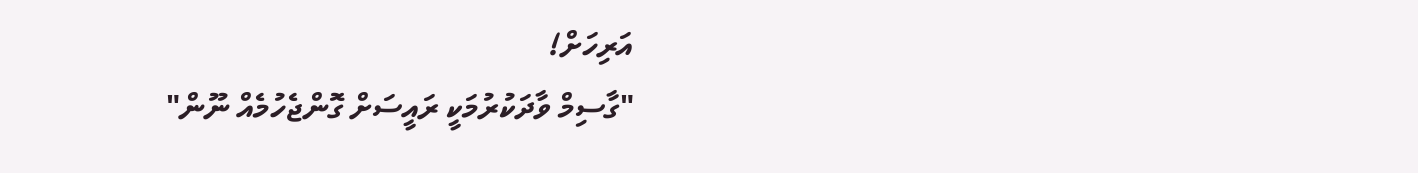އަރިހަށް!
"ގާސިމް ވާދަކުރުމަކީ ރައީސަށް ގޮންޖެހުމެއް ނޫން"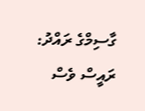ގާސިމްގެ ރައްދު: ރައީސް ވެސް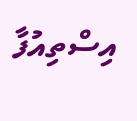އިސްތިއުފާ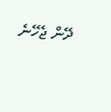ދޭން ޖެހޭނެ